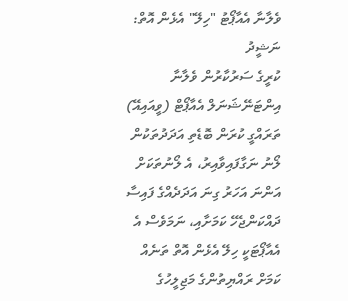ވެލާނާ އެއާޕޯޓު "ހިލޭ" އެޅެން އޮތް: ނަޝީދު
ކުރީގެ ސަރުކާރުން ވެލާނާ އިންޓަނޭޝަނަލް އެއާޕޯޓް (ވީއައިއޭ) ތަރައްގީ ކުރަން ބޮޑެތި އަދަދުތަކުން ލޯނު ނަގާފައިވާއިރު، އެ ލޯނުތަކަށް އަންނަ އަހަރު ގިނަ އަދަދެއްގެ ފައިސާ ދައްކަންޖެހޭ ކަމަށާއި، ނަމަވެސް އެ އެއާޕޯޓަކީ ހިލޭ އެޅެން އޮތް ތަނެއް ކަމަށް ރައްޔިތުންގެ މަޖިލީހުގެ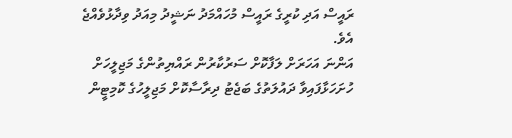ރައީސް އަދި ކުރީގެ ރައީސް މުހައްމަދު ނަޝީދު މިއަދު ވިދާޅުވެއްޖެ އެވެ.
އަންނަ އަހަރަށް ލަފާކޮށް ސަރުކާރުން ރައްޔިތުންގެ މަޖިލީހަށް ހުށަހަޅާފައިވާ ދައުލަތުގެ ބަޖެޓު ދިރާސާކޮށް މަޖިލީހުގެ ކޮމިޓީން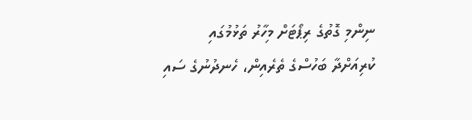ނިންމި ގޮތުގެ ރިޕޯޓަށް މިހާރު ތަޅުމުގައި ކުރިއަށްދާ ބަހުސްގެ ތެރެއިން، ހެނދުނުގެ ސައި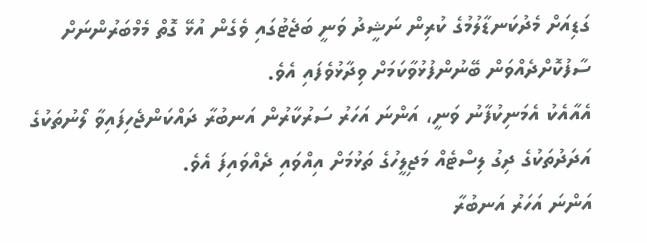ގަޑިއަށް މެދުކަނޑާލުމުގެ ކުރިން ނަޝީދު ވަނީ ބަޖެޓުގައި ވެގެން އުޅޭ ގޮތް މެމްބަރުންނަށް ސާފުކޮށްދެއްވަން ބޭނުންފުޅުވާކަމަށް ވިދާޅުވެފައި އެވެ.
އެއާއެކު އެމަނިކުފާނު ވަނީ، އަންނަ އަހަރު ސަރުކާރުން އަނބުރާ ދައްކަންޖެހިފައިވާ ލޯނުތަކުގެ އަދަދުތަކުގެ ދިގު ލިސްޓެއް މަޖިލީހުގެ ތަޅުމަށް އިއްވައި ދެއްވައިފަ އެވެ.
އަންނަ އަހަރު އަނބުރާ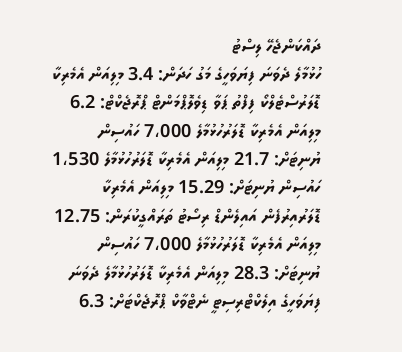ދައްކަންޖެހޭ ލިސްޓު
ހުޅުމާލެ ދެވަނަ ފިޔަވަހީގެ މަގު ހަދަން: 3.4 މިލިއަން އެމެރިކާ ޑޮލަރުސްޓެލްކޯ ފިފްތު ޕަވާ ޑިވެލޮޕްމަންޓް ޕްރޮޖެކްޓް: 6.2 މިލިއަން އެމެރިކާ ޑޮލަރުހުޅުމާލެ 7،000 ހައުސިން ޔުނިޓަށް: 21.7 މިލިއަން އެމެރިކާ ޑޮލަރުހުޅުމާލެ 1،530 ހައުސިން ޔުނިޓަށް: 15.29 މިލިއަން އެމެރިކާ ޑޮލަރުއިރުފެން އައިލެންޑް ރިސޯޓު ތަރައްގީކުރަން: 12.75 މިލިއަން އެމެރިކާ ޑޮލަރުހުޅުމާލެ 7،000 ހައުސިން ޔުނިޓަށް: 28.3 މިލިއަން އެމެރިކާ ޑޮލަރުހުޅުމާލެ ދެވަނަ ފިޔަވަހީގެ އިލެކްޓްރިސިޓީ ނެޓްވާކް ޕްރޮޖެކްޓަށް: 6.3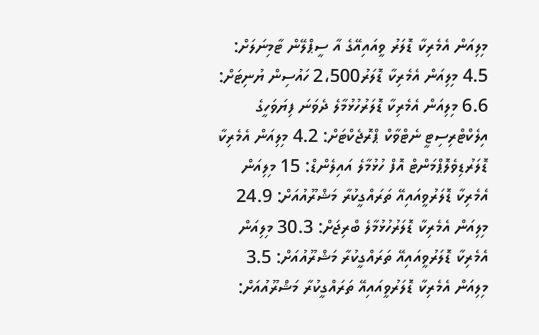މިލިއަން އެމެރިކާ ޑޮލަރު ވީއައިއޭގެ އާ ސީޕްލޭން ޓާމިނަލަށް: 4.5 މިލިއަން އެމެރިކާ ޑޮލަރު2،500 ހައުސިން ޔުނިޓަށް: 6.6 މިލިއަން އެމެރިކާ ޑޮލަރުހުޅުމާލެ ދެވަނަ ފިޔަވަހީގެ އިލެކްޓްރިސިޓީ ނެޓްވާކް ޕްރޮޖެކްޓަށް: 4.2 މިލިއަން އެމެރިކާ ޑޮލަރުޑިވެލޮޕްމަންޓް އޮފް ހުޅުމާލެ އައިލެންޑް: 15 މިލިއަން އެމެރިކާ ޑޮލަރުވީއައިއޭ ތަރައްގީކުރާ މަޝްރޫއުއަށް: 24.9 މިލިއަން އެމެރިކާ ޑޮލަރުހުޅުމާލެ ބްރިޖަށް: 30.3 މިލިއަން އެމެރިކާ ޑޮލަރުވީއައިއޭ ތަރައްގީކުރާ މަޝްރޫއުއަށް: 3.5 މިލިއަން އެމެރިކާ ޑޮލަރުވީއައިއޭ ތަރައްގީކުރާ މަޝްރޫއުއަށް: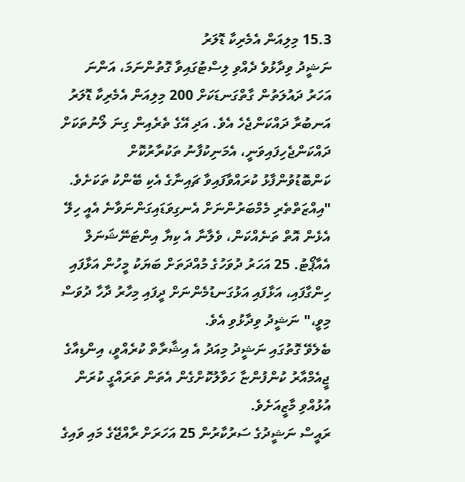15.3 މިލިއަން އެމެރިކާ ޑޮލަރު
ނަޝީދު ވިދާޅުވެ ދެއްވި ލިސްޓުގައިވާ ގޮތުންނަމަ، އަންނަ އަހަރު ދައުލަތުން ގާތްގަނޑަކަށް 200 މިލިއަން އެމެރިކާ ޑޮލަރު އަނބުރާ ދައްކަންޖެހެ އެވެ. އަދި އޭގެ ތެރެއިން ގިނަ ލޯނުތަކަށް ދައްކަންޖެހިފައިވަނީ، އެމަނިކުފާނު ތަކުރާރުކޮށް ކަންބޮޑުވުންފާޅު ކުރައްވާފައިވާ ޗައިނާގެ އެކި ބޭންކު ތަކަށެވެ.
"އިއްޒަތްތެރި މެމްބަރުންނަށް އެނގިވަޑައިގަންނަވާނެ އެއީ ހިލޭ އެޅެން އޮތް ތަނެއްކަން، ވެލާނާ އެ ކިޔާ އިންޓަނޭޝަނަލް އެއާޕޯޓު. 25 އަހަރު ދުވަހުގެ މުއްދަތަށް ބަޔަކު މީހުން އަޅާފައި ހިންގާފައި، އަޅާފައި އަޅުގަނޑުމެންނަށް ދީފައި މިހާރު ދާހާ ދުވަސް މިވީ،" ނަޝީދު ވިދާޅުވި އެވެ.
ބެލެވޭ ގޮތުގައި ނަޝީދު މިއަދު އެ އިޝާރާތް ކުރެއްވީ، އިންޑިއާގެ ޖީއެމްއާރު ކުންފުންޏާ ހަވާލުކޮށްގެން އެތަން ތަރައްގީ ކުރަން އުޅުއްވި މާޒީއަށެވެ.
ރައީސް ނަޝީދުގެ ސަރުކާރުން 25 އަހަރަށް ރާއްޖޭގެ މައި ވައިގެ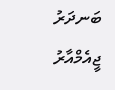ބަނދަރު ޖީއެމްއާރު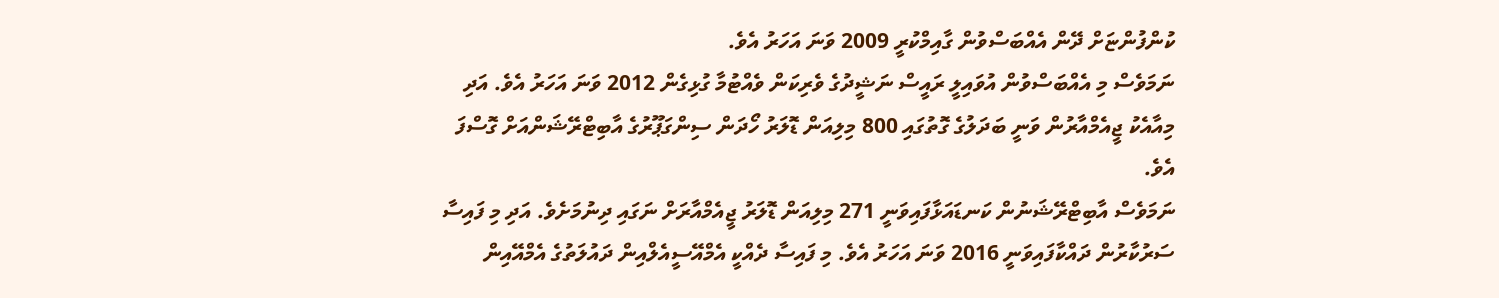ކުންފުންޏަށް ދޭން އެއްބަސްވުން ގާއިމްކުރީ 2009 ވަނަ އަހަރު އެވެ.
ނަމަވެސް މި އެއްބަސްވުން އުވައިލީ ރައީސް ނަޝީދުގެ ވެރިކަން ވެއްޓުމާ ގުޅިގެން 2012 ވަނަ އަހަރު އެވެ. އަދި މިއާއެކު ޖީއެމްއާރުން ވަނީ ބަދަލުގެ ގޮތުގައި 800 މިލިއަން ޑޮލަރު ހޯދަން ސިންގަޕޫރުގެ އާބިޓްރޭޝަންއަށް ގޮސްފަ އެވެ.
ނަމަވެސް އާބިޓްރޭޝަނުން ކަނޑައަޅާފައިވަނީ 271 މިލިއަން ޑޮލަރު ޖީއެމްއާރަށް ނަގައި ދިނުމަށެވެ. އަދި މި ފައިސާ ސަރުކާރުން ދައްކާފައިވަނީ 2016 ވަނަ އަހަރު އެވެ. މި ފައިސާ ދެއްކީ އެމްއޭސީއެލްއިން ދައުލަތުގެ އެމްއޭއިން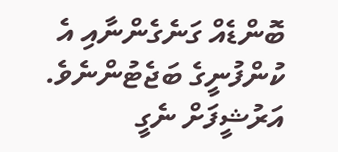ބޮންޑެއް ގަނެގެންނާއި އެ ކުންފުނީގެ ބަޖެޓުންނެވެ.
އަރުޝީފަށް ނެގީ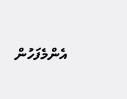އެންމެފަހުން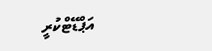އަޕްޑޭޓްކުރީ